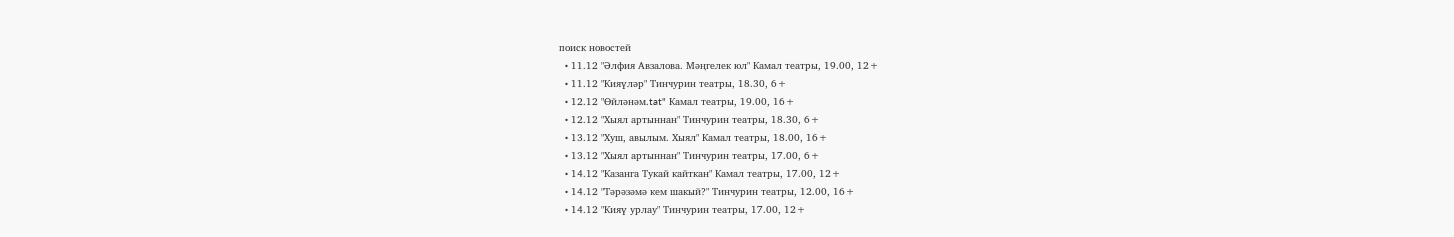поиск новостей
  • 11.12 "Әлфия Авзалова. Мәңгелек юл" Камал театры, 19.00, 12+
  • 11.12 "Кияүләр" Тинчурин театры, 18.30, 6+
  • 12.12 "Өйләнәм.tat" Камал театры, 19.00, 16+
  • 12.12 "Хыял артыннан" Тинчурин театры, 18.30, 6+
  • 13.12 "Хуш, авылым. Хыял" Камал театры, 18.00, 16+
  • 13.12 "Хыял артыннан" Тинчурин театры, 17.00, 6+
  • 14.12 "Казанга Тукай кайткан" Камал театры, 17.00, 12+
  • 14.12 "Тәрәзәмә кем шакый?" Тинчурин театры, 12.00, 16+
  • 14.12 "Кияү урлау" Тинчурин театры, 17.00, 12+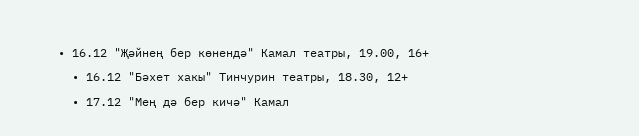• 16.12 "Җәйнең бер көнендә" Камал театры, 19.00, 16+
  • 16.12 "Бәхет хакы" Тинчурин театры, 18.30, 12+
  • 17.12 "Мең дә бер кичә" Камал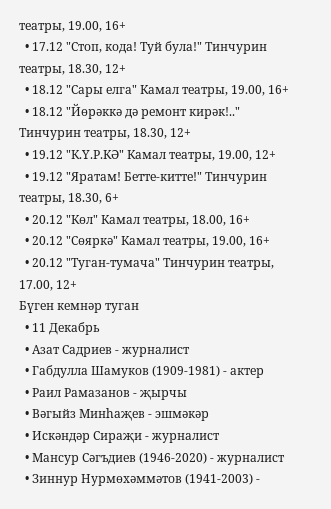театры, 19.00, 16+
  • 17.12 "Стоп, кода! Туй була!" Тинчурин театры, 18.30, 12+
  • 18.12 "Сары елга" Камал театры, 19.00, 16+
  • 18.12 "Йөрәккә дә ремонт кирәк!.." Тинчурин театры, 18.30, 12+
  • 19.12 "К.Ү.Р.КӘ" Камал театры, 19.00, 12+
  • 19.12 "Яратам! Бетте-китте!" Тинчурин театры, 18.30, 6+
  • 20.12 "Көл" Камал театры, 18.00, 16+
  • 20.12 "Сөяркә" Камал театры, 19.00, 16+
  • 20.12 "Туган-тумача" Тинчурин театры, 17.00, 12+
Бүген кемнәр туган
  • 11 Декабрь
  • Азат Садриев - журналист
  • Габдулла Шамуков (1909-1981) - актер
  • Раил Рамазанов - җырчы
  • Вәгыйз Минһаҗев - эшмәкәр
  • Искәндәр Сираҗи - журналист
  • Мансур Сәгъдиев (1946-2020) - журналист
  • Зиннур Нурмөхәммәтов (1941-2003) -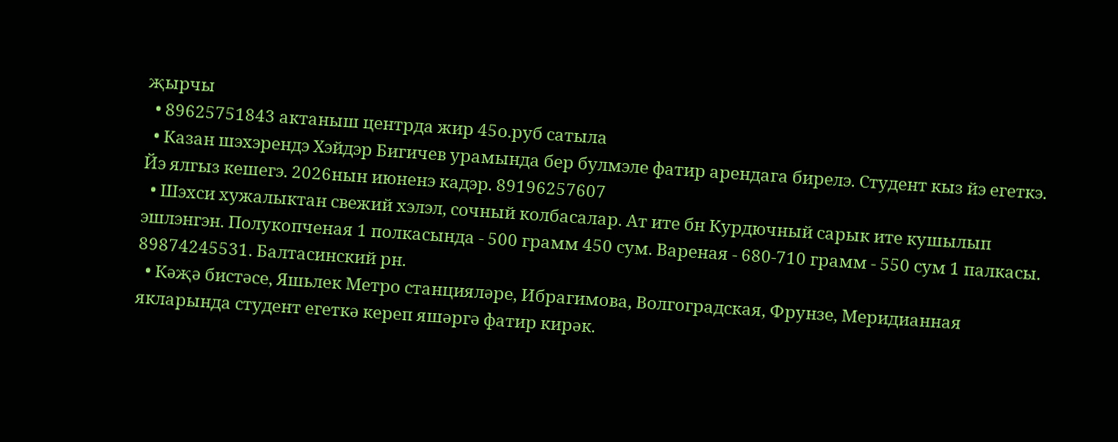җырчы
  • 89625751843 актаныш центрда жир 45о.руб сатыла
  • Казан шэхэрендэ Хэйдэр Бигичев урамында бер булмэле фатир арендага бирелэ. Студент кыз йэ егеткэ. Йэ ялгыз кешегэ. 2026нын июненэ кадэр. 89196257607
  • Шэхси хужалыктан свежий хэлэл, сочный колбасалар. Ат ите бн Курдючный сарык ите кушылып эшлэнгэн. Полукопченая 1 полкасында - 500 грамм 450 сум. Вареная - 680-710 грамм - 550 сум 1 палкасы. 89874245531. Балтасинский рн.
  • Кәҗә бистәсе, Яшьлек Метро станцияләре, Ибрагимова, Волгоградская, Фрунзе, Меридианная якларында студент егеткә кереп яшәргә фатир кирәк.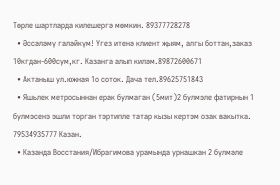Төрле шартларда килешергә мөмкин. 89377728278
  • Әссәләмү галәйкүм! Үгез итенә клиент җыям, алгы боттан,заказ 10кгдан-600сум,кг. Казанга алып киләм.89872600671
  • Актаныш ул.южная 1о соток. Дача тел.89625751843
  • Яшьлек метросыннан ерак булмаган (5мит)2 булмэле фатирнын 1 булмэсенэ эшли торган тэртипле татар кызы кертэм озак вакытка. 79534935777 Казан.
  • Казанда Восстания/Ибрагимова урамында урнашкан 2 бүлмәле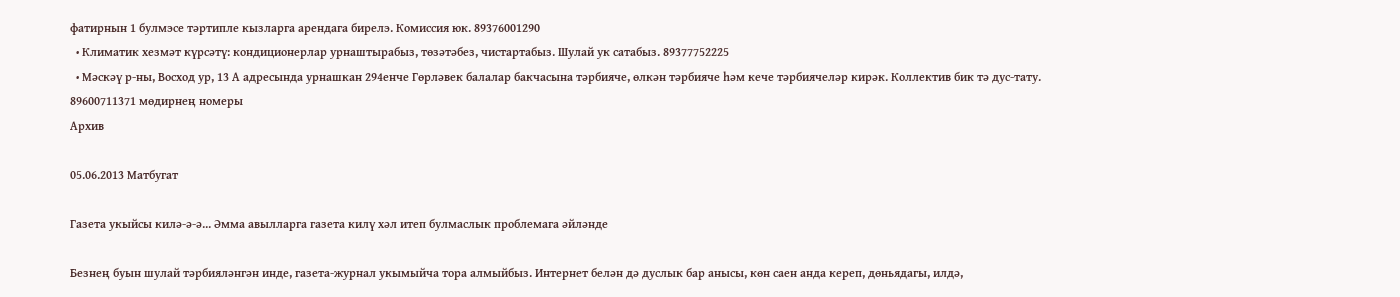фатирнын 1 булмэсе тәртипле кызларга арендага бирелэ. Комиссия юк. 89376001290
  • Климатик хезмәт күрсәтү: кондиционерлар урнаштырабыз, төзәтәбез, чистартабыз. Шулай ук сатабыз. 89377752225
  • Мәскәү р-ны, Восход ур, 13 А адресында урнашкан 294енче Гөрләвек балалар бакчасына тәрбияче, өлкән тәрбияче һәм кече тәрбиячеләр кирәк. Коллектив бик тә дус-тату. 89600711371 мөдирнең номеры
Архив

05.06.2013 Матбугат

Газета укыйсы килә-ә-ә... Әмма авылларга газета килү хәл итеп булмаслык проблемага әйләнде

Безнең буын шулай тәрбияләнгән инде, газета-журнал укымыйча тора алмыйбыз. Интернет белән дә дуслык бар анысы, көн саен анда кереп, дөньядагы, илдә,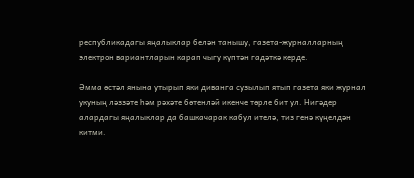республикадагы яңалыклар белән танышу, газета-журналларның электрон вариантларын карап чыгу күптән гадәткә керде.

Әмма өстәл янына утырып яки диванга сузылып ятып газета яки журнал укуның ләззәте һәм рәхәте бөтенләй икенче төрле бит ул. Нигәдер алардагы яңалыклар да башкачарак кабул ителә, тиз генә күңелдән китми.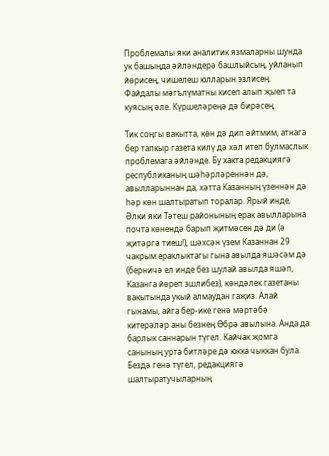Проблемалы яки аналитик язмаларны шунда ук башыңда әйләндерә башлыйсың, уйланып йөрисең, чишелеш юлларын эзлисең. Файдалы мәгълүматны кисеп алып җыеп та куясың әле. Күршеләреңә дә бирәсең.

Тик соңгы вакытта, көн дә дип әйтмим, атнага бер тапкыр газета килү дә хәл итеп булмаслык проблемага әйләнде. Бу хакта редакциягә республиканың шәһәрләреннән дә, авылларыннан да, хәтта Казанның үзеннән дә һәр көн шалтыратып торалар. Ярый инде, Әлки яки Тәтеш районының ерак авылларына почта көнендә барып җитмәсен дә ди (ә җитәргә тиеш!), шәхсән үзем Казаннан 29 чакрым ераклыктагы гына авылда яшәсәм дә (берничә ел инде без шулай авылда яшәп, Казанга йөреп эшлибез), көндәлек газетаны вакытында укый алмаудан гаҗиз. Алай гынамы, айга бер-ике генә мәртәбә китерәләр аны безнең Өбрә авылына. Анда да барлык саннарын түгел. Кайчак җомга санының урта битләре дә юкка чыккан була. Бездә генә түгел, редакциягә шалтыратучыларның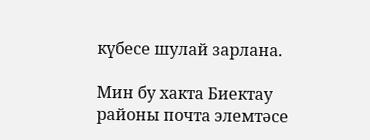күбесе шулай зарлана.

Мин бу хакта Биектау районы почта элемтәсе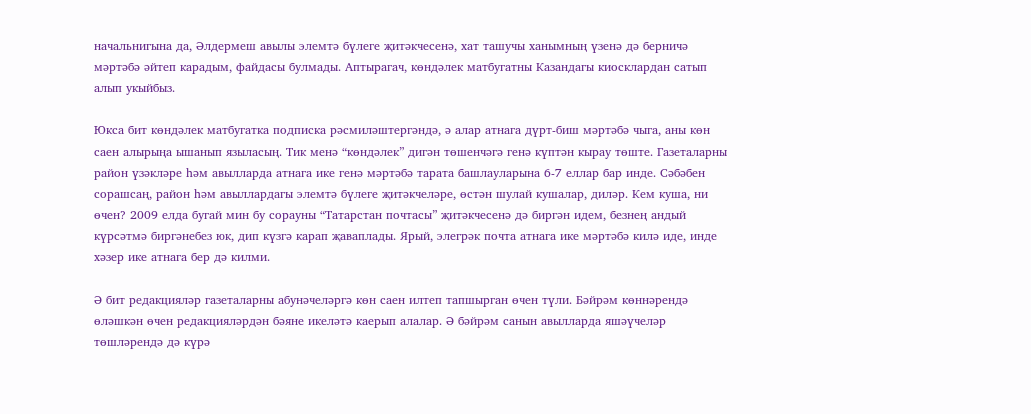начальнигына да, Әлдермеш авылы элемтә бүлеге җитәкчесенә, хат ташучы ханымның үзенә дә берничә мәртәбә әйтеп карадым, файдасы булмады. Аптырагач, көндәлек матбугатны Казандагы киосклардан сатып алып укыйбыз.

Юкса бит көндәлек матбугатка подписка рәсмиләштергәндә, ә алар атнага дүрт-биш мәртәбә чыга, аны көн саен алырыңа ышанып языласың. Тик менә “көндәлек” дигән төшенчәгә генә күптән кырау төште. Газеталарны район үзәкләре һәм авылларда атнага ике генә мәртәбә тарата башлауларына 6-7 еллар бар инде. Сәбәбен сорашсаң, район һәм авыллардагы элемтә бүлеге җитәкчеләре, өстән шулай кушалар, диләр. Кем куша, ни өчен? 2009 елда бугай мин бу сорауны “Татарстан почтасы” җитәкчесенә дә биргән идем, безнең андый күрсәтмә биргәнебез юк, дип күзгә карап җаваплады. Ярый, элегрәк почта атнага ике мәртәбә килә иде, инде хәзер ике атнага бер дә килми.

Ә бит редакцияләр газеталарны абунәчеләргә көн саен илтеп тапшырган өчен түли. Бәйрәм көннәрендә өләшкән өчен редакцияләрдән бәяне икеләтә каерып алалар. Ә бәйрәм санын авылларда яшәүчеләр төшләрендә дә күрә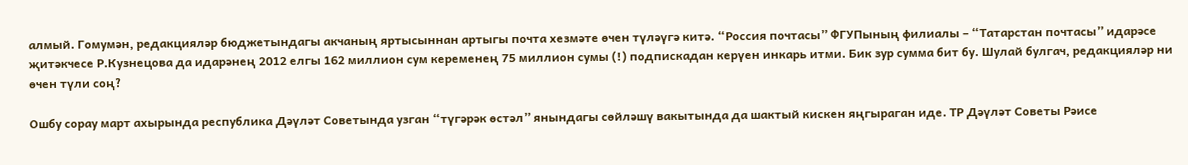алмый. Гомумән, редакцияләр бюджетындагы акчаның яртысыннан артыгы почта хезмәте өчен түләүгә китә. “Россия почтасы” ФГУПының филиалы – “Татарстан почтасы” идарәсе җитәкчесе Р.Кузнецова да идарәнең 2012 елгы 162 миллион сум кеременең 75 миллион сумы (!) подпискадан керүен инкарь итми. Бик зур сумма бит бу. Шулай булгач, редакцияләр ни өчен түли соң?

Ошбу сорау март ахырында республика Дәүләт Советында узган “түгәрәк өстәл” янындагы сөйләшү вакытында да шактый кискен яңгыраган иде. ТР Дәүләт Советы Рәисе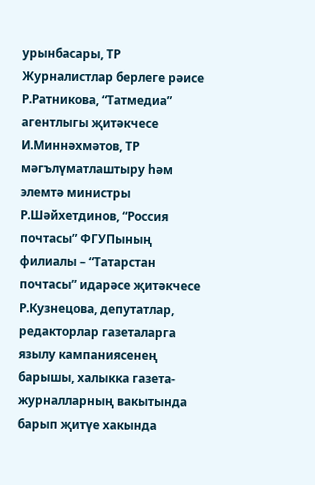урынбасары, ТР Журналистлар берлеге рәисе Р.Ратникова, “Татмедиа” агентлыгы җитәкчесе И.Миннәхмәтов, ТР мәгълүматлаштыру һәм элемтә министры Р.Шәйхетдинов, “Россия почтасы” ФГУПының филиалы – “Татарстан почтасы” идарәсе җитәкчесе Р.Кузнецова, депутатлар, редакторлар газеталарга язылу кампаниясенең барышы, халыкка газета-журналларның вакытында барып җитүе хакында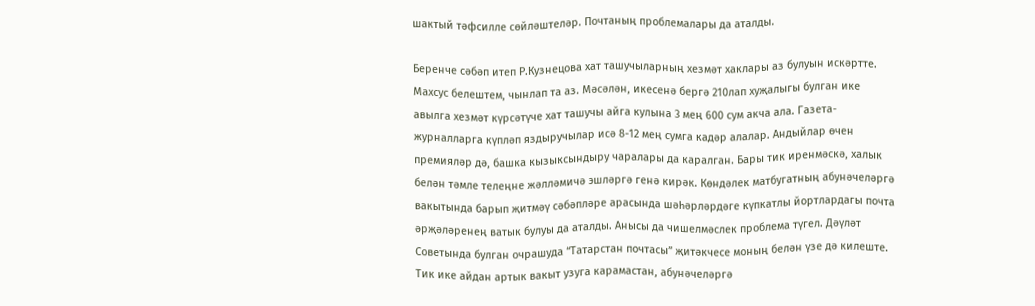шактый тәфсилле сөйләштеләр. Почтаның проблемалары да аталды.

Беренче сәбәп итеп Р.Кузнецова хат ташучыларның хезмәт хаклары аз булуын искәртте. Махсус белештем, чынлап та аз. Мәсәлән, икесенә бергә 210лап хуҗалыгы булган ике авылга хезмәт күрсәтүче хат ташучы айга кулына 3 мең 600 сум акча ала. Газета-журналларга күпләп яздыручылар исә 8-12 мең сумга кадәр алалар. Андыйлар өчен премияләр дә, башка кызыксындыру чаралары да каралган. Бары тик иренмәскә, халык белән тәмле телеңне жәлләмичә эшләргә генә кирәк. Көндәлек матбугатның абунәчеләргә вакытында барып җитмәү сәбәпләре арасында шәһәрләрдәге күпкатлы йортлардагы почта әрҗәләренең ватык булуы да аталды. Анысы да чишелмәслек проблема түгел. Дәүләт Советында булган очрашуда “Татарстан почтасы” җитәкчесе моның белән үзе дә килеште. Тик ике айдан артык вакыт узуга карамастан, абунәчеләргә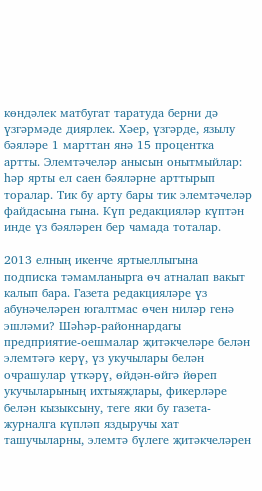көндәлек матбугат таратуда берни дә үзгәрмәде диярлек. Хәер, үзгәрде, язылу бәяләре 1 марттан янә 15 процентка артты. Элемтәчеләр анысын онытмыйлар: һәр ярты ел саен бәяләрне арттырып торалар. Тик бу арту бары тик элемтәчеләр файдасына гына. Күп редакцияләр күптән инде үз бәяләрен бер чамада тоталар.

2013 елның икенче яртыеллыгына подписка тәмамланырга өч атналап вакыт калып бара. Газета редакцияләре үз абунәчеләрен югалтмас өчен ниләр генә эшләми? Шәһәр-районнардагы предприятие-оешмалар җитәкчеләре белән элемтәгә керү, үз укучылары белән очрашулар үткәрү, өйдән-өйгә йөреп укучыларының ихтыяҗлары, фикерләре белән кызыксыну, теге яки бу газета-журналга күпләп яздыручы хат ташучыларны, элемтә бүлеге җитәкчеләрен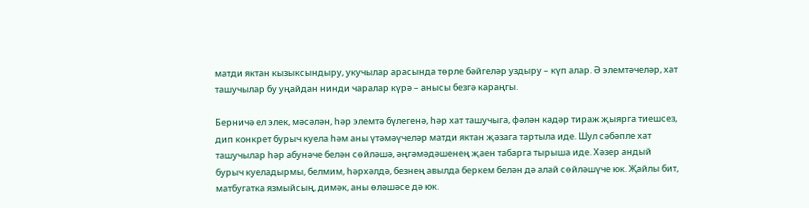матди яктан кызыксындыру, укучылар арасында төрле бәйгеләр уздыру – күп алар. Ә элемтәчеләр, хат ташучылар бу уңайдан нинди чаралар күрә – анысы безгә караңгы.

Берничә ел элек, мәсәлән, һәр элемтә бүлегенә, һәр хат ташучыга, фәлән кадәр тираж җыярга тиешсез, дип конкрет бурыч куела һәм аны үтәмәүчеләр матди яктан җәзага тартыла иде. Шул сәбәпле хат ташучылар һәр абунәче белән сөйләшә, әңгәмәдәшенең җаен табарга тырыша иде. Хәзер андый бурыч куеладырмы, белмим, һәрхәлдә, безнең авылда беркем белән дә алай сөйләшүче юк. Җайлы бит, матбугатка язмыйсың, димәк, аны өләшәсе дә юк.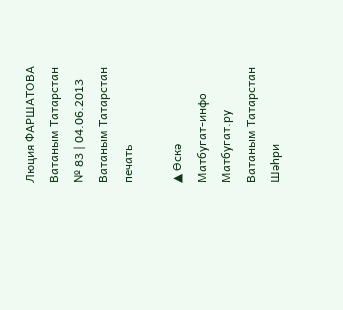Люция ФАРШАТОВА
Ватаным Татарстан
№ 83 | 04.06.2013
Ватаным Татарстан печать

▲ Өскә
Матбугат-инфо
Матбугат.ру
Ватаным Татарстан
Шәһри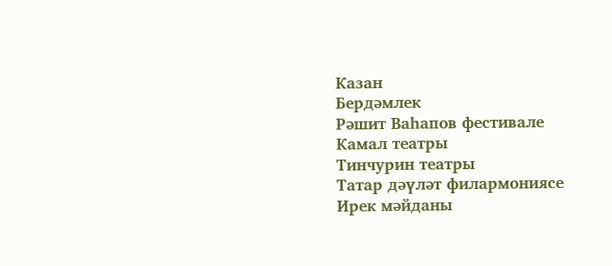Казан
Бердәмлек
Рәшит Ваһапов фестивале
Камал театры
Тинчурин театры
Татар дәүләт филармониясе
Ирек мәйданы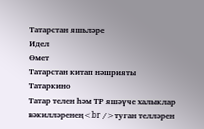Татарстан яшьләре
Идел
Өмет
Татарстан китап нәшрияты
Татаркино
Татар телен һәм ТР яшәүче халыклар вәкилләренең<br />туган телләрен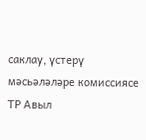саклау, үстерү мәсьәләләре комиссиясе
ТР Авыл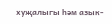хуҗалыгы һәм азык-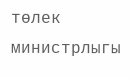төлек министрлыгы